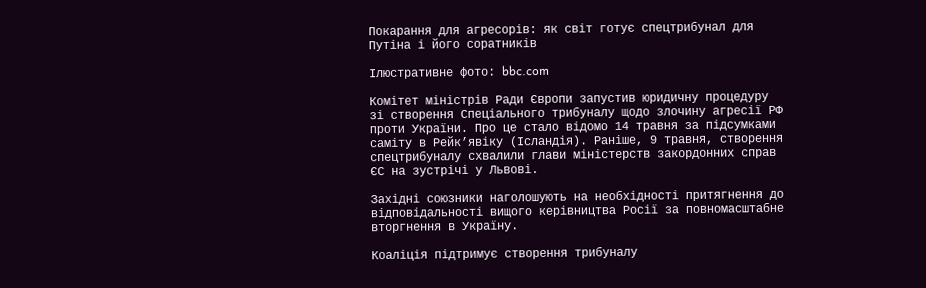Покарання для агресорів: як світ готує спецтрибунал для Путіна і його соратників

Ілюстративне фото: bbc.com

Комітет міністрів Ради Європи запустив юридичну процедуру зі створення Спеціального трибуналу щодо злочину агресії РФ проти України. Про це стало відомо 14 травня за підсумками саміту в Рейк’явіку (Ісландія). Раніше, 9 травня, створення спецтрибуналу схвалили глави міністерств закордонних справ ЄС на зустрічі у Львові.

Західні союзники наголошують на необхідності притягнення до відповідальності вищого керівництва Росії за повномасштабне вторгнення в Україну.

Коаліція підтримує створення трибуналу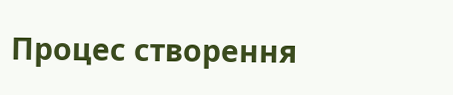Процес створення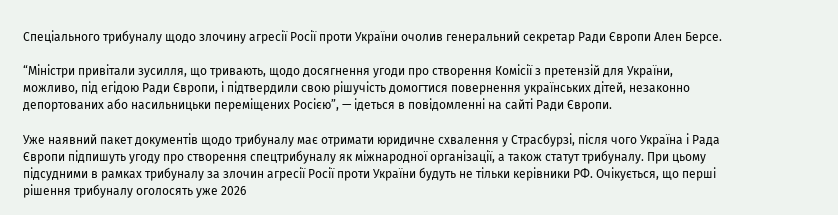Спеціального трибуналу щодо злочину агресії Росії проти України очолив генеральний секретар Ради Європи Ален Берсе.

“Міністри привітали зусилля, що тривають, щодо досягнення угоди про створення Комісії з претензій для України, можливо, під егідою Ради Європи, і підтвердили свою рішучість домогтися повернення українських дітей, незаконно депортованих або насильницьки переміщених Росією”, — ідеться в повідомленні на сайті Ради Європи.

Уже наявний пакет документів щодо трибуналу має отримати юридичне схвалення у Страсбурзі, після чого Україна і Рада Європи підпишуть угоду про створення спецтрибуналу як міжнародної організації, а також статут трибуналу. При цьому підсудними в рамках трибуналу за злочин агресії Росії проти України будуть не тільки керівники РФ. Очікується, що перші рішення трибуналу оголосять уже 2026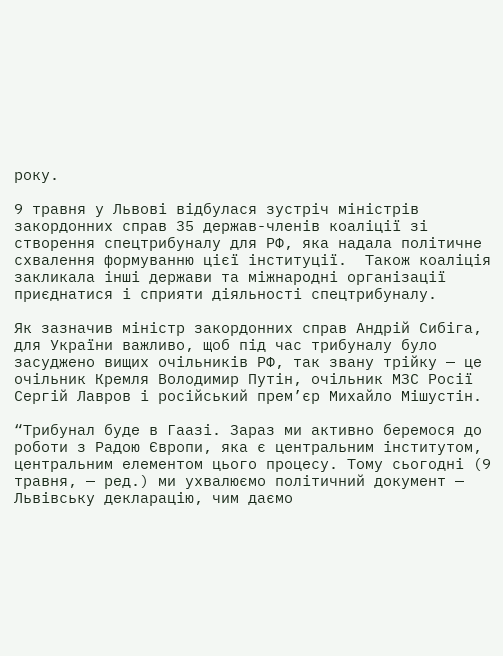року.

9 травня у Львові відбулася зустріч міністрів закордонних справ 35 держав-членів коаліції зі створення спецтрибуналу для РФ, яка надала політичне схвалення формуванню цієї інституції.  Також коаліція закликала інші держави та міжнародні організації приєднатися і сприяти діяльності спецтрибуналу.

Як зазначив міністр закордонних справ Андрій Сибіга, для України важливо, щоб під час трибуналу було засуджено вищих очільників РФ, так звану трійку — це очільник Кремля Володимир Путін, очільник МЗС Росії Сергій Лавров і російський прем’єр Михайло Мішустін.

“Трибунал буде в Гаазі. Зараз ми активно беремося до роботи з Радою Європи, яка є центральним інститутом, центральним елементом цього процесу. Тому сьогодні (9 травня, — ред.) ми ухвалюємо політичний документ — Львівську декларацію, чим даємо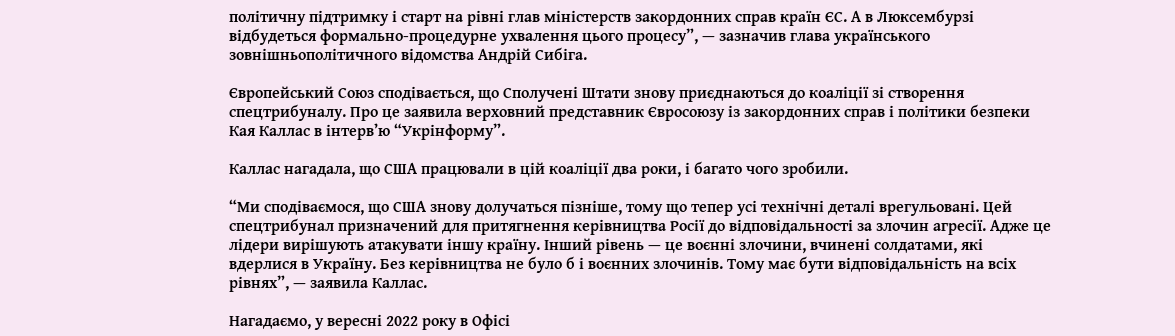політичну підтримку і старт на рівні глав міністерств закордонних справ країн ЄС. А в Люксембурзі відбудеться формально-процедурне ухвалення цього процесу”, — зазначив глава українського зовнішньополітичного відомства Андрій Сибіга.

Європейський Союз сподівається, що Сполучені Штати знову приєднаються до коаліції зі створення спецтрибуналу. Про це заявила верховний представник Євросоюзу із закордонних справ і політики безпеки Кая Каллас в інтерв’ю “Укрінформу”.

Каллас нагадала, що США працювали в цій коаліції два роки, і багато чого зробили.

“Ми сподіваємося, що США знову долучаться пізніше, тому що тепер усі технічні деталі врегульовані. Цей спецтрибунал призначений для притягнення керівництва Росії до відповідальності за злочин агресії. Адже це лідери вирішують атакувати іншу країну. Інший рівень — це воєнні злочини, вчинені солдатами, які вдерлися в Україну. Без керівництва не було б і воєнних злочинів. Тому має бути відповідальність на всіх рівнях”, — заявила Каллас.

Нагадаємо, у вересні 2022 року в Офісі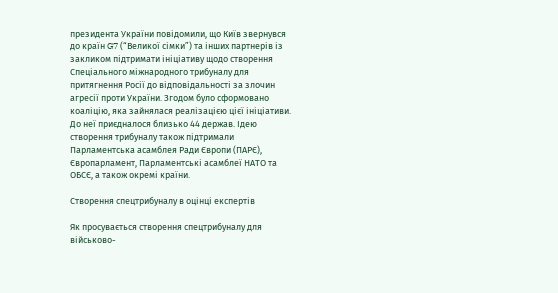президента України повідомили, що Київ звернувся до країн G7 (“Великої сімки”) та інших партнерів із закликом підтримати ініціативу щодо створення Спеціального міжнародного трибуналу для притягнення Росії до відповідальності за злочин агресії проти України. Згодом було сформовано коаліцію, яка зайнялася реалізацією цієї ініціативи. До неї приєдналося близько 44 держав. Ідею створення трибуналу також підтримали Парламентська асамблея Ради Європи (ПАРЄ), Європарламент, Парламентські асамблеї НАТО та ОБСЄ, а також окремі країни.

Створення спецтрибуналу в оцінці експертів

Як просувається створення спецтрибуналу для військово-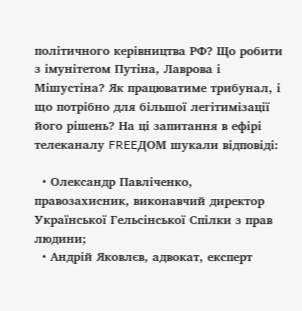політичного керівництва РФ? Що робити з імунітетом Путіна, Лаврова і Мішустіна? Як працюватиме трибунал, і що потрібно для більшої легітимізації його рішень? На ці запитання в ефірі телеканалу FREEДOM шукали відповіді:

  • Олександр Павліченко, правозахисник, виконавчий директор Української Гельсінської Спілки з прав людини;
  • Андрій Яковлєв, адвокат, експерт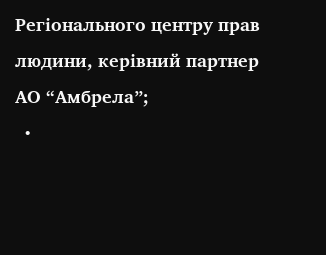Регіонального центру прав людини, керівний партнер АО “Амбрела”;
  •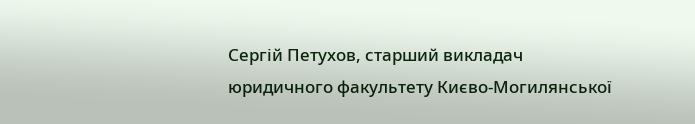Сергій Петухов, старший викладач юридичного факультету Києво-Могилянської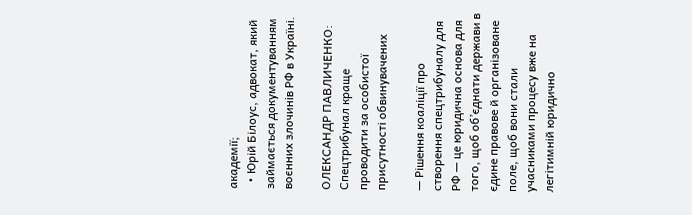академії;
  • Юрій Білоус, адвокат, який займається документуванням воєнних злочинів РФ в Україні.

ОЛЕКСАНДР ПАВЛИЧЕНКО: Спецтрибунал краще проводити за особистої присутності обвинувачених

— Рішення коаліції про створення спецтрибуналу для РФ — це юридична основа для того, щоб об’єднати держави в єдине правове й організоване поле, щоб вони стали учасниками процесу вже на легітимній юридично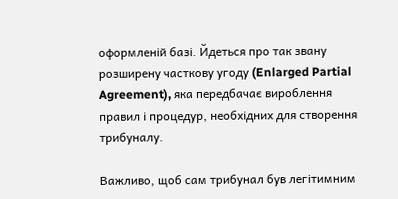оформленій базі. Йдеться про так звану розширену часткову угоду (Enlarged Partial Agreement), яка передбачає вироблення правил і процедур, необхідних для створення трибуналу.

Важливо, щоб сам трибунал був легітимним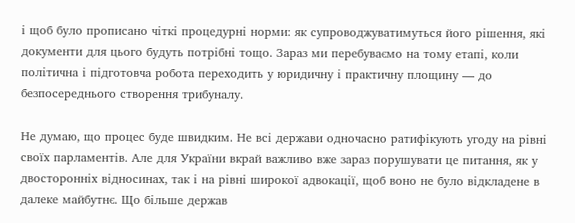і щоб було прописано чіткі процедурні норми: як супроводжуватимуться його рішення, які документи для цього будуть потрібні тощо. Зараз ми перебуваємо на тому етапі, коли політична і підготовча робота переходить у юридичну і практичну площину — до безпосереднього створення трибуналу.

Не думаю, що процес буде швидким. Не всі держави одночасно ратифікують угоду на рівні своїх парламентів. Але для України вкрай важливо вже зараз порушувати це питання, як у двосторонніх відносинах, так і на рівні широкої адвокації, щоб воно не було відкладене в далеке майбутнє. Що більше держав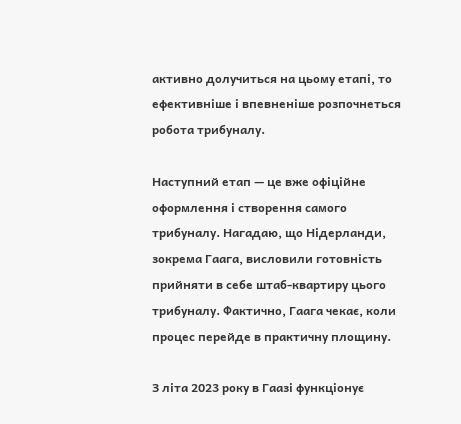активно долучиться на цьому етапі, то ефективніше і впевненіше розпочнеться робота трибуналу.

Наступний етап — це вже офіційне оформлення і створення самого трибуналу. Нагадаю, що Нідерланди, зокрема Гаага, висловили готовність прийняти в себе штаб-квартиру цього трибуналу. Фактично, Гаага чекає, коли процес перейде в практичну площину.

З літа 2023 року в Гаазі функціонує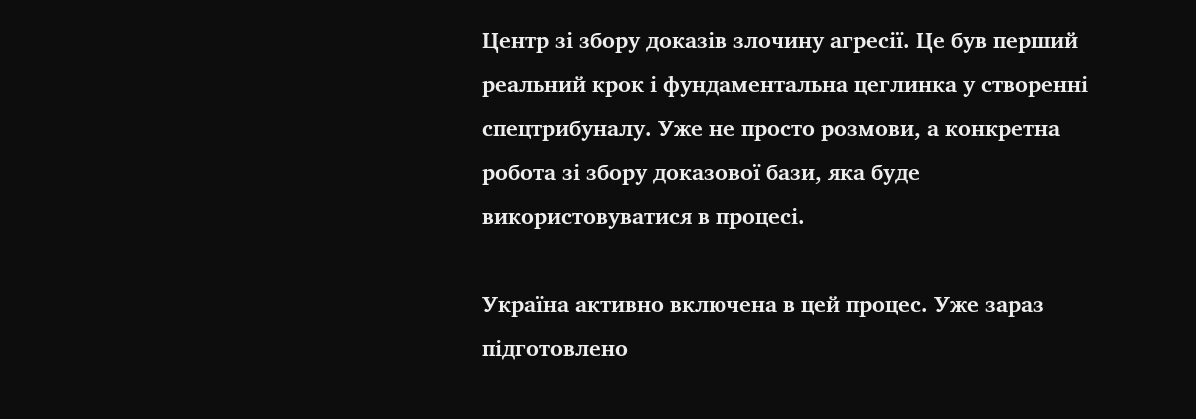Центр зі збору доказів злочину агресії. Це був перший реальний крок і фундаментальна цеглинка у створенні спецтрибуналу. Уже не просто розмови, а конкретна робота зі збору доказової бази, яка буде використовуватися в процесі.

Україна активно включена в цей процес. Уже зараз підготовлено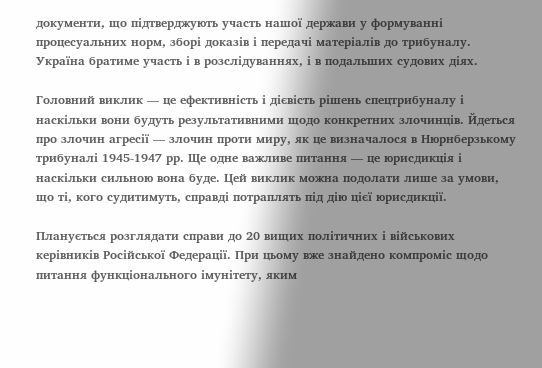документи, що підтверджують участь нашої держави у формуванні процесуальних норм, зборі доказів і передачі матеріалів до трибуналу. Україна братиме участь і в розслідуваннях, і в подальших судових діях.

Головний виклик — це ефективність і дієвість рішень спецтрибуналу і наскільки вони будуть результативними щодо конкретних злочинців. Йдеться про злочин агресії — злочин проти миру, як це визначалося в Нюрнберзькому трибуналі 1945-1947 рр. Ще одне важливе питання — це юрисдикція і наскільки сильною вона буде. Цей виклик можна подолати лише за умови, що ті, кого судитимуть, справді потраплять під дію цієї юрисдикції.

Планується розглядати справи до 20 вищих політичних і військових керівників Російської Федерації. При цьому вже знайдено компроміс щодо питання функціонального імунітету, яким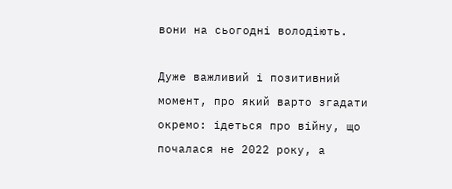вони на сьогодні володіють.

Дуже важливий і позитивний момент, про який варто згадати окремо: ідеться про війну, що почалася не 2022 року, а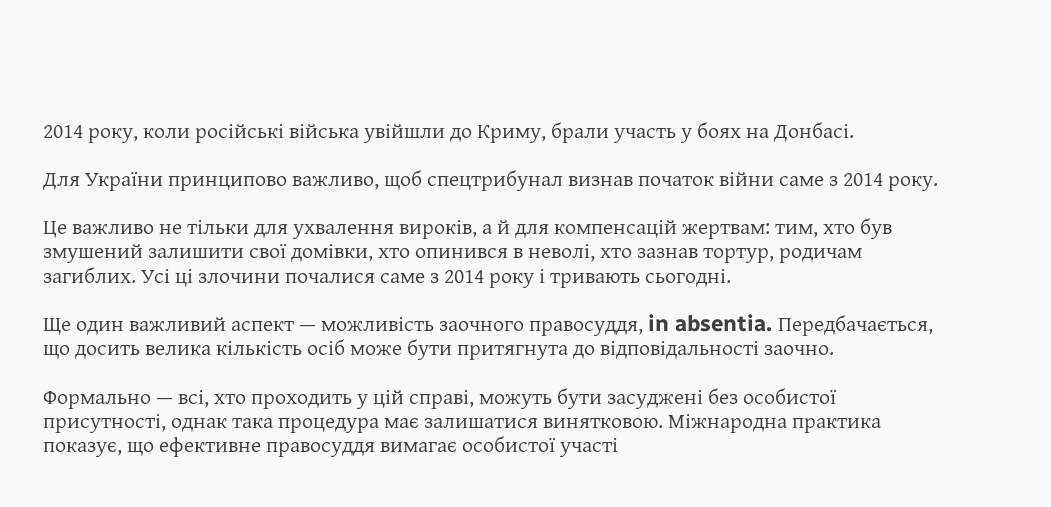2014 року, коли російські війська увійшли до Криму, брали участь у боях на Донбасі.

Для України принципово важливо, щоб спецтрибунал визнав початок війни саме з 2014 року.

Це важливо не тільки для ухвалення вироків, а й для компенсацій жертвам: тим, хто був змушений залишити свої домівки, хто опинився в неволі, хто зазнав тортур, родичам загиблих. Усі ці злочини почалися саме з 2014 року і тривають сьогодні.

Ще один важливий аспект — можливість заочного правосуддя, in absentia. Передбачається, що досить велика кількість осіб може бути притягнута до відповідальності заочно.

Формально — всі, хто проходить у цій справі, можуть бути засуджені без особистої присутності, однак така процедура має залишатися винятковою. Міжнародна практика показує, що ефективне правосуддя вимагає особистої участі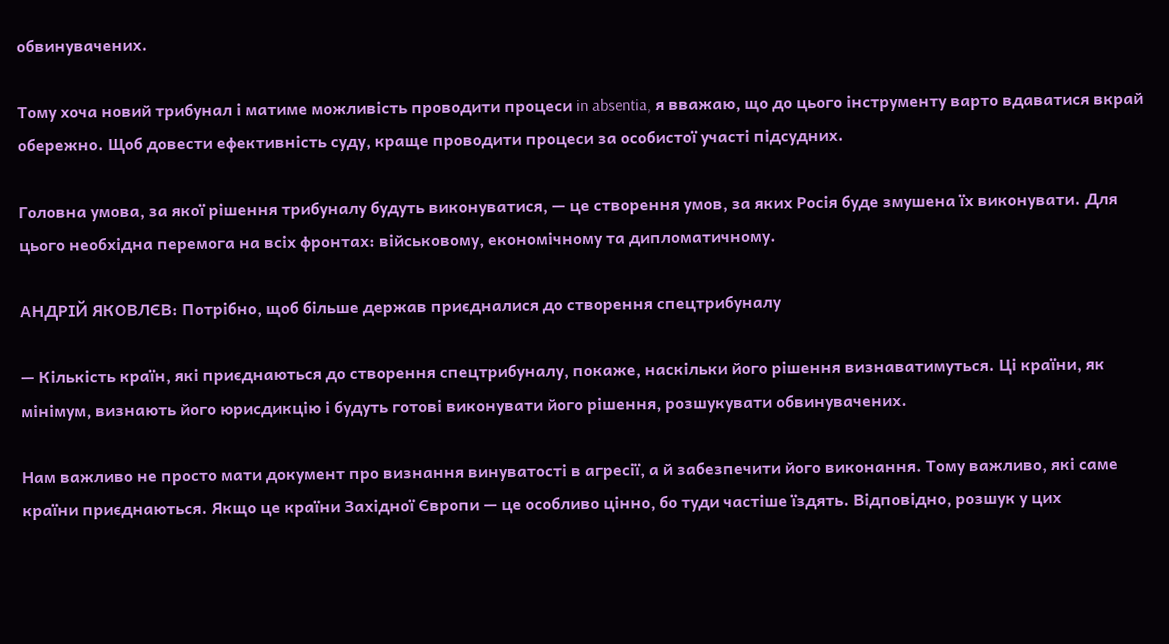обвинувачених.

Тому хоча новий трибунал і матиме можливість проводити процеси in absentia, я вважаю, що до цього інструменту варто вдаватися вкрай обережно. Щоб довести ефективність суду, краще проводити процеси за особистої участі підсудних.

Головна умова, за якої рішення трибуналу будуть виконуватися, — це створення умов, за яких Росія буде змушена їх виконувати. Для цього необхідна перемога на всіх фронтах: військовому, економічному та дипломатичному.

АНДРІЙ ЯКОВЛЄВ: Потрібно, щоб більше держав приєдналися до створення спецтрибуналу

— Кількість країн, які приєднаються до створення спецтрибуналу, покаже, наскільки його рішення визнаватимуться. Ці країни, як мінімум, визнають його юрисдикцію і будуть готові виконувати його рішення, розшукувати обвинувачених.

Нам важливо не просто мати документ про визнання винуватості в агресії, а й забезпечити його виконання. Тому важливо, які саме країни приєднаються. Якщо це країни Західної Європи — це особливо цінно, бо туди частіше їздять. Відповідно, розшук у цих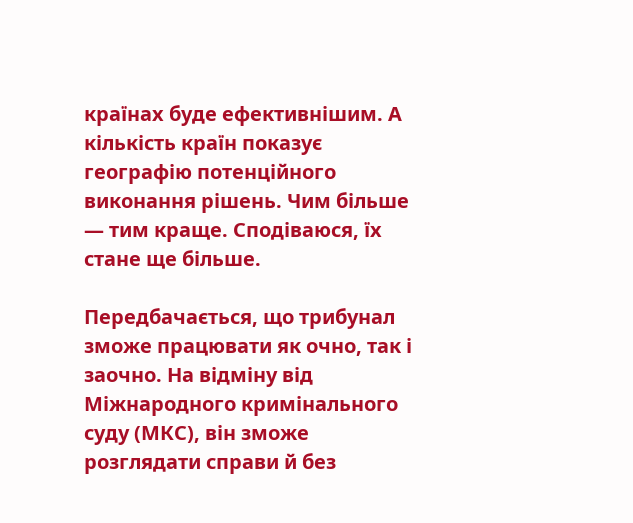країнах буде ефективнішим. А кількість країн показує географію потенційного виконання рішень. Чим більше — тим краще. Сподіваюся, їх стане ще більше.

Передбачається, що трибунал зможе працювати як очно, так і заочно. На відміну від Міжнародного кримінального суду (МКС), він зможе розглядати справи й без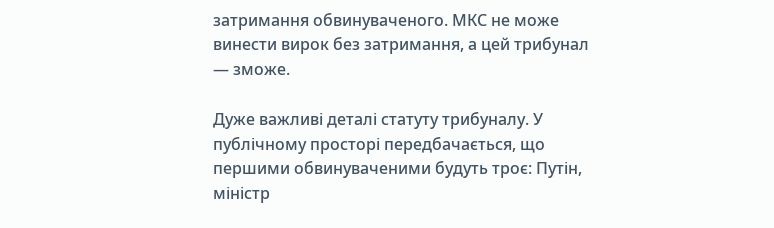затримання обвинуваченого. МКС не може винести вирок без затримання, а цей трибунал — зможе.

Дуже важливі деталі статуту трибуналу. У публічному просторі передбачається, що першими обвинуваченими будуть троє: Путін, міністр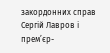закордонних справ Сергій Лавров і прем’єр-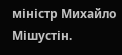міністр Михайло Мішустін.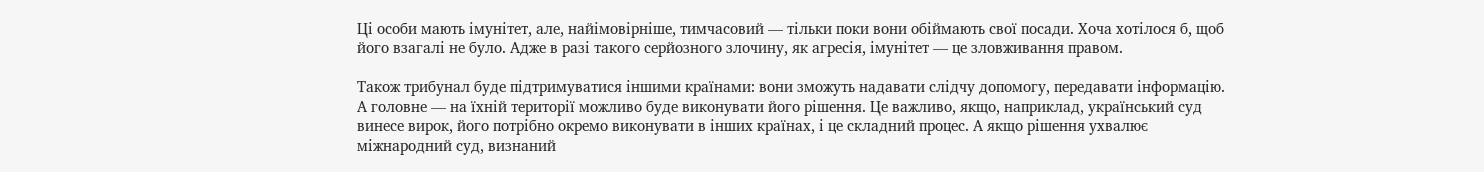Ці особи мають імунітет, але, найімовірніше, тимчасовий — тільки поки вони обіймають свої посади. Хоча хотілося б, щоб його взагалі не було. Адже в разі такого серйозного злочину, як агресія, імунітет — це зловживання правом.

Також трибунал буде підтримуватися іншими країнами: вони зможуть надавати слідчу допомогу, передавати інформацію. А головне — на їхній території можливо буде виконувати його рішення. Це важливо, якщо, наприклад, український суд винесе вирок, його потрібно окремо виконувати в інших країнах, і це складний процес. А якщо рішення ухвалює міжнародний суд, визнаний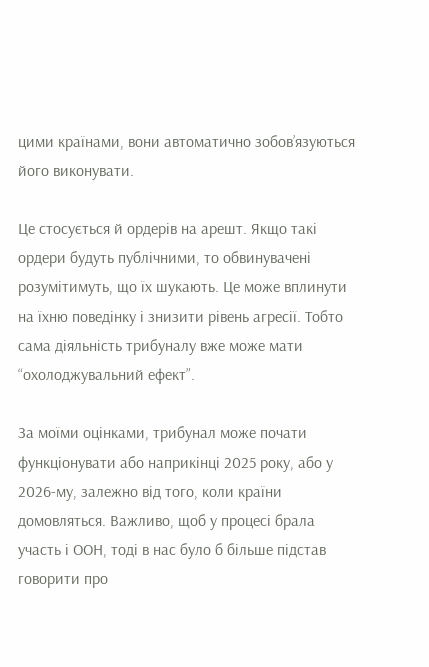цими країнами, вони автоматично зобов’язуються його виконувати.

Це стосується й ордерів на арешт. Якщо такі ордери будуть публічними, то обвинувачені розумітимуть, що їх шукають. Це може вплинути на їхню поведінку і знизити рівень агресії. Тобто сама діяльність трибуналу вже може мати “охолоджувальний ефект”.

За моїми оцінками, трибунал може почати функціонувати або наприкінці 2025 року, або у 2026-му, залежно від того, коли країни домовляться. Важливо, щоб у процесі брала участь і ООН, тоді в нас було б більше підстав говорити про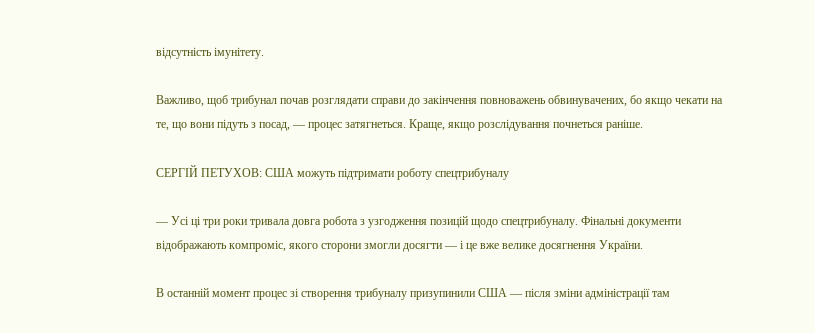відсутність імунітету.

Важливо, щоб трибунал почав розглядати справи до закінчення повноважень обвинувачених, бо якщо чекати на те, що вони підуть з посад, — процес затягнеться. Краще, якщо розслідування почнеться раніше.

СЕРГІЙ ПЕТУХОВ: США можуть підтримати роботу спецтрибуналу

— Усі ці три роки тривала довга робота з узгодження позицій щодо спецтрибуналу. Фінальні документи відображають компроміс, якого сторони змогли досягти — і це вже велике досягнення України.

В останній момент процес зі створення трибуналу призупинили США — після зміни адміністрації там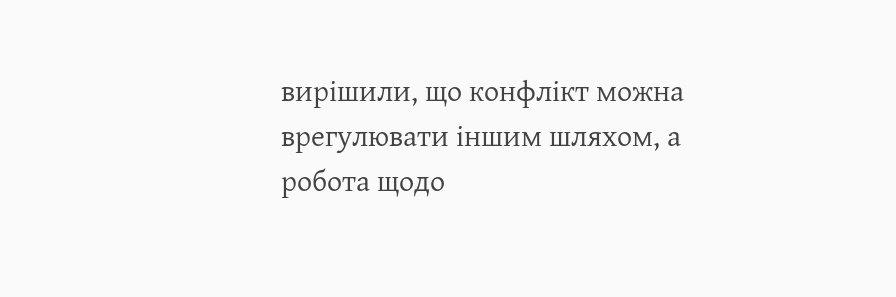вирішили, що конфлікт можна врегулювати іншим шляхом, а робота щодо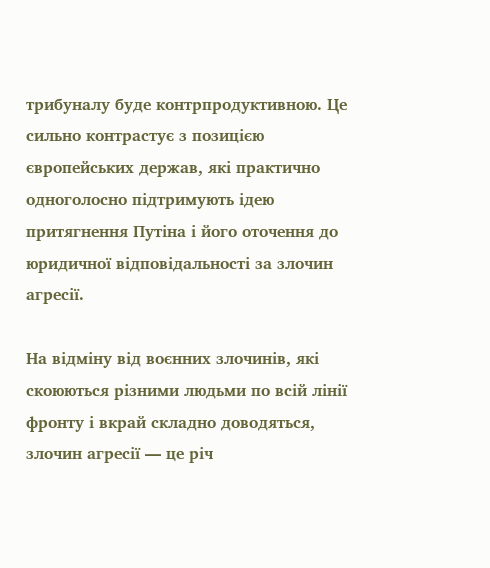трибуналу буде контрпродуктивною. Це сильно контрастує з позицією європейських держав, які практично одноголосно підтримують ідею притягнення Путіна і його оточення до юридичної відповідальності за злочин агресії.

На відміну від воєнних злочинів, які скоюються різними людьми по всій лінії фронту і вкрай складно доводяться, злочин агресії — це річ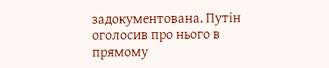задокументована. Путін оголосив про нього в прямому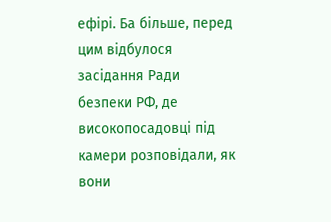ефірі. Ба більше, перед цим відбулося засідання Ради безпеки РФ, де високопосадовці під камери розповідали, як вони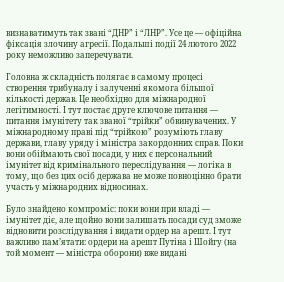визнаватимуть так звані “ДНР” і “ЛНР”. Усе це — офіційна фіксація злочину агресії. Подальші події 24 лютого 2022 року неможливо заперечувати.

Головна ж складність полягає в самому процесі створення трибуналу і залученні якомога більшої кількості держав. Це необхідно для міжнародної легітимності. І тут постає друге ключове питання — питання імунітету так званої “трійки” обвинувачених. У міжнародному праві під “трійкою” розуміють главу держави, главу уряду і міністра закордонних справ. Поки вони обіймають свої посади, у них є персональний імунітет від кримінального переслідування — логіка в тому, що без цих осіб держава не може повноцінно брати участь у міжнародних відносинах.

Було знайдено компроміс: поки вони при владі — імунітет діє, але щойно вони залишать посади суд зможе відновити розслідування і видати ордер на арешт. І тут важливо пам’ятати: ордери на арешт Путіна і Шойгу (на той момент — міністра оборони) вже видані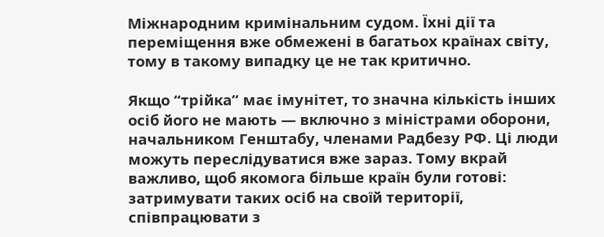Міжнародним кримінальним судом. Їхні дії та переміщення вже обмежені в багатьох країнах світу, тому в такому випадку це не так критично.

Якщо “трійка” має імунітет, то значна кількість інших осіб його не мають — включно з міністрами оборони, начальником Генштабу, членами Радбезу РФ. Ці люди можуть переслідуватися вже зараз. Тому вкрай важливо, щоб якомога більше країн були готові: затримувати таких осіб на своїй території, співпрацювати з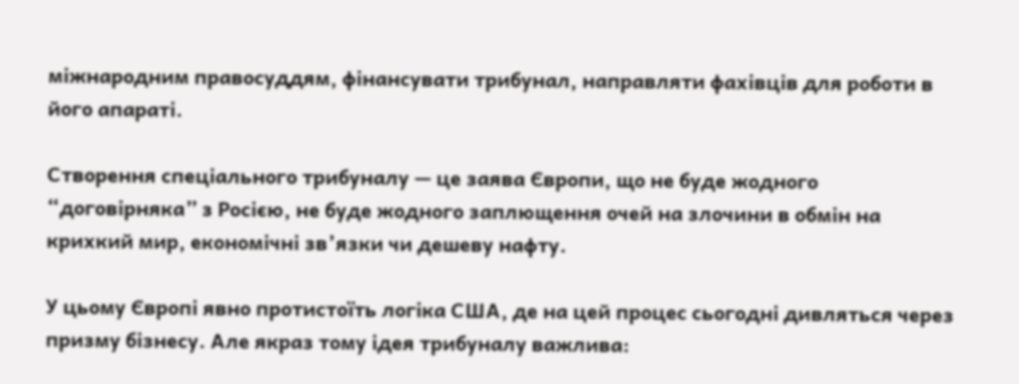міжнародним правосуддям, фінансувати трибунал, направляти фахівців для роботи в його апараті.

Створення спеціального трибуналу — це заява Європи, що не буде жодного “договірняка” з Росією, не буде жодного заплющення очей на злочини в обмін на крихкий мир, економічні зв’язки чи дешеву нафту.

У цьому Європі явно протистоїть логіка США, де на цей процес сьогодні дивляться через призму бізнесу. Але якраз тому ідея трибуналу важлива: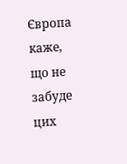Європа каже, що не забуде цих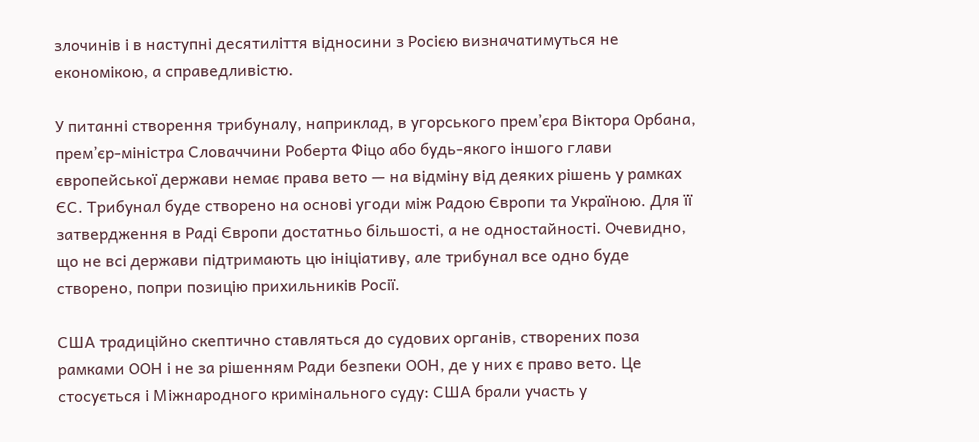злочинів і в наступні десятиліття відносини з Росією визначатимуться не економікою, а справедливістю.

У питанні створення трибуналу, наприклад, в угорського прем’єра Віктора Орбана, прем’єр-міністра Словаччини Роберта Фіцо або будь-якого іншого глави європейської держави немає права вето — на відміну від деяких рішень у рамках ЄС. Трибунал буде створено на основі угоди між Радою Європи та Україною. Для її затвердження в Раді Європи достатньо більшості, а не одностайності. Очевидно, що не всі держави підтримають цю ініціативу, але трибунал все одно буде створено, попри позицію прихильників Росії.

США традиційно скептично ставляться до судових органів, створених поза рамками ООН і не за рішенням Ради безпеки ООН, де у них є право вето. Це стосується і Міжнародного кримінального суду: США брали участь у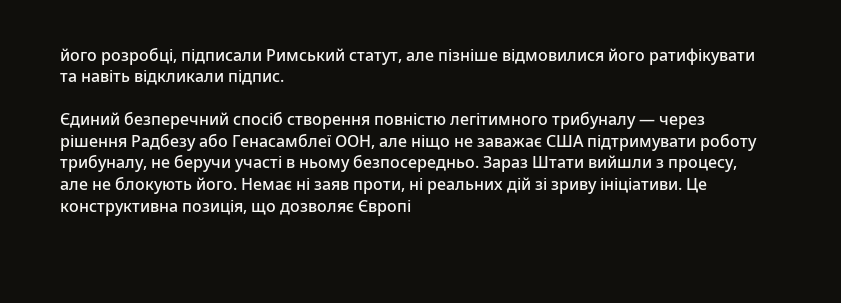його розробці, підписали Римський статут, але пізніше відмовилися його ратифікувати та навіть відкликали підпис.

Єдиний безперечний спосіб створення повністю легітимного трибуналу — через рішення Радбезу або Генасамблеї ООН, але ніщо не заважає США підтримувати роботу трибуналу, не беручи участі в ньому безпосередньо. Зараз Штати вийшли з процесу, але не блокують його. Немає ні заяв проти, ні реальних дій зі зриву ініціативи. Це конструктивна позиція, що дозволяє Європі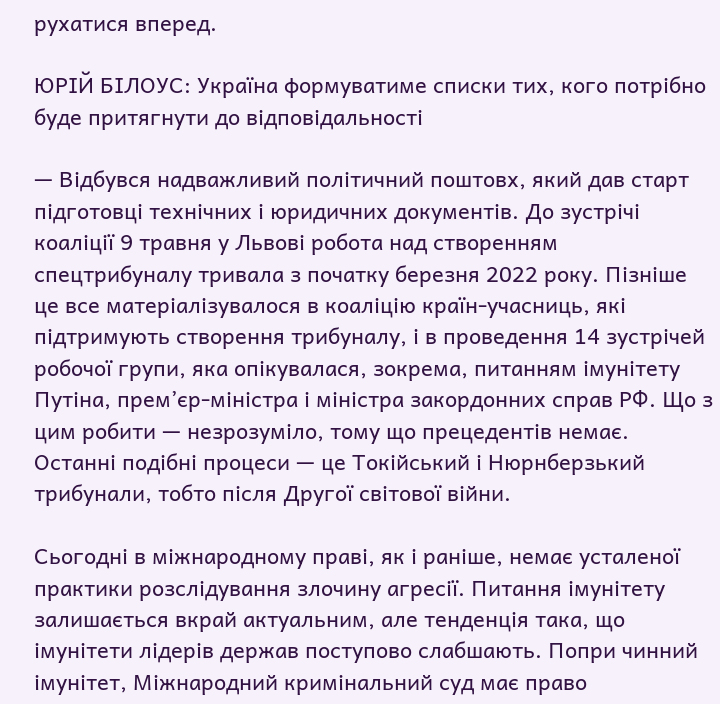рухатися вперед.

ЮРІЙ БІЛОУС: Україна формуватиме списки тих, кого потрібно буде притягнути до відповідальності

— Відбувся надважливий політичний поштовх, який дав старт підготовці технічних і юридичних документів. До зустрічі коаліції 9 травня у Львові робота над створенням спецтрибуналу тривала з початку березня 2022 року. Пізніше це все матеріалізувалося в коаліцію країн-учасниць, які підтримують створення трибуналу, і в проведення 14 зустрічей робочої групи, яка опікувалася, зокрема, питанням імунітету Путіна, прем’єр-міністра і міністра закордонних справ РФ. Що з цим робити — незрозуміло, тому що прецедентів немає. Останні подібні процеси — це Токійський і Нюрнберзький трибунали, тобто після Другої світової війни.

Сьогодні в міжнародному праві, як і раніше, немає усталеної практики розслідування злочину агресії. Питання імунітету залишається вкрай актуальним, але тенденція така, що імунітети лідерів держав поступово слабшають. Попри чинний імунітет, Міжнародний кримінальний суд має право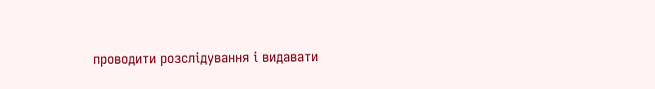проводити розслідування і видавати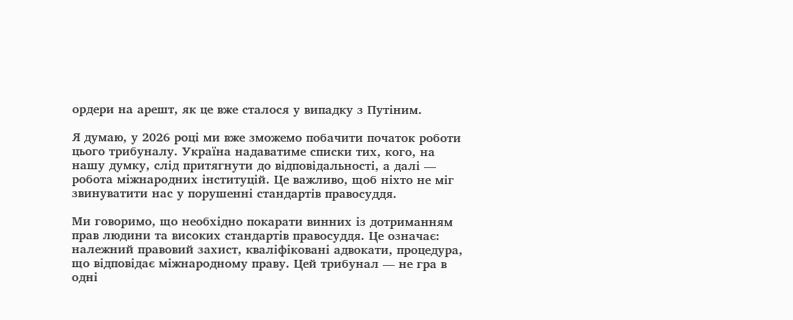ордери на арешт, як це вже сталося у випадку з Путіним.

Я думаю, у 2026 році ми вже зможемо побачити початок роботи цього трибуналу. Україна надаватиме списки тих, кого, на нашу думку, слід притягнути до відповідальності, а далі — робота міжнародних інституцій. Це важливо, щоб ніхто не міг звинуватити нас у порушенні стандартів правосуддя.

Ми говоримо, що необхідно покарати винних із дотриманням прав людини та високих стандартів правосуддя. Це означає: належний правовий захист, кваліфіковані адвокати, процедура, що відповідає міжнародному праву. Цей трибунал — не гра в одні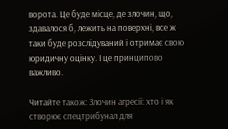ворота. Це буде місце, де злочин, що, здавалося б, лежить на поверхні, все ж таки буде розслідуваний і отримає свою юридичну оцінку. І це принципово важливо.

Читайте також: Злочин агресії: хто і як створює спецтрибунал для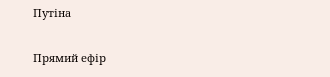Путіна

Прямий ефір